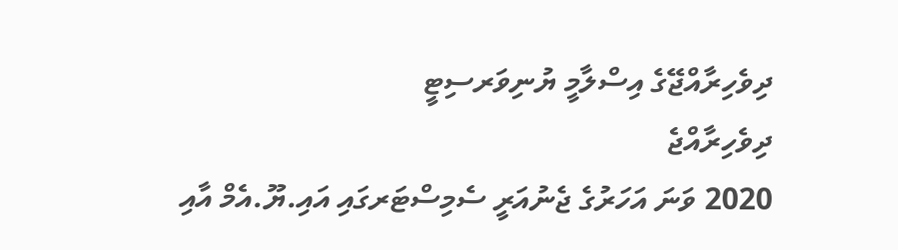ދިވެހިރާއްޖޭގެ އިސްލާމީ ޔުނިވަރސިޓީ
ދިވެހިރާއްޖެ
2020 ވަނަ އަހަރުގެ ޖެނުއަރީ ސެމިސްޓަރގައި އައި.ޔޫ.އެމް އާއި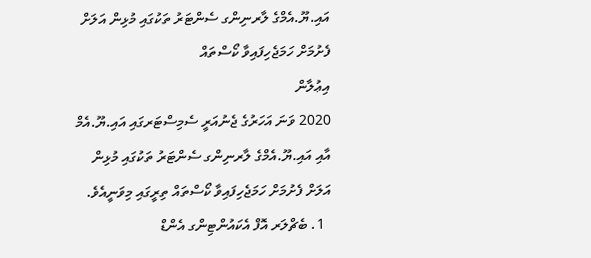އައި.ޔޫ.އެމްގެ ލާރނިންގ ސެންޓަރު ތަކުގައި މުޅިން އަލަށް ފެށުމަށް ހަމަޖެހިފައިވާ ކޯސްތައް
އިޢުލާން
2020 ވަނަ އަހަރުގެ ޖެނުއަރީ ސެމިސްޓަރގައި އައި.ޔޫ.އެމް އާއި އައި.ޔޫ.އެމްގެ ލާރނިންގ ސެންޓަރު ތަކުގައި މުޅިން އަލަށް ފެށުމަށް ހަމަޖެހިފައިވާ ކޯސްތައް ތިރީގައި މިވަނީއެވެ.
  1. ބެޗްލަރ އޮފް އެކައުންޓިންގ އެންޑް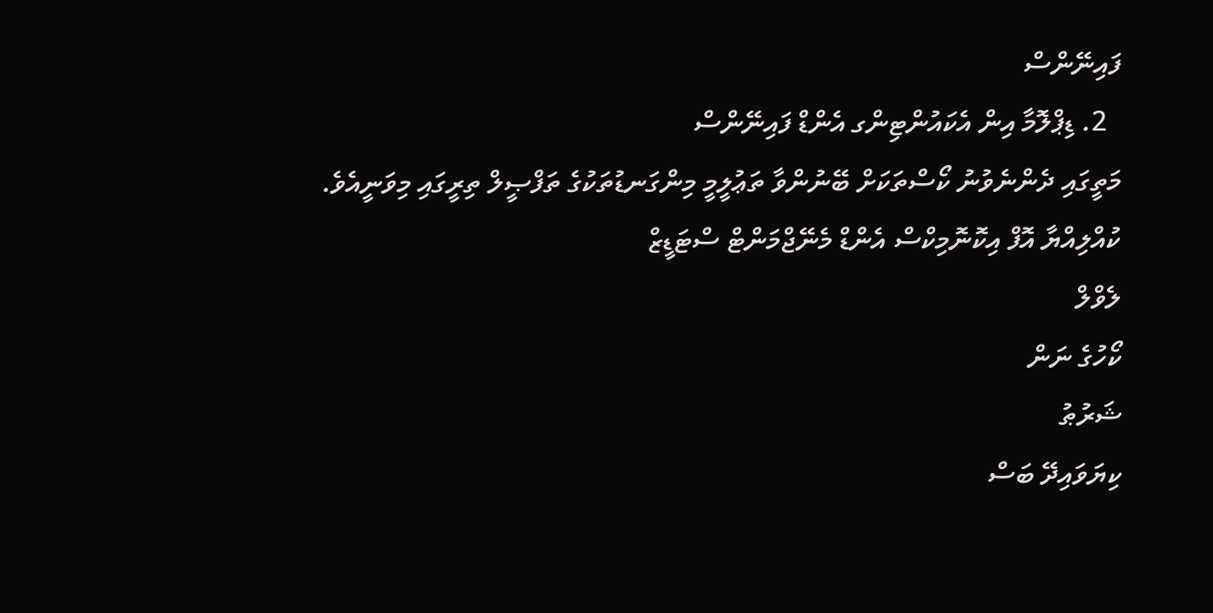ފައިނޭންސް
  2. ޑިޕްލޮމާ އިން އެކައުންޓިންގ އެންޑް ފައިނޭންސް
މަތީގައި ދެންނެވުނު ކޯސްތަކަށް ބޭނުންވާ ތަޢުލީމީ މިންގަނޑުތަކުގެ ތަފްޞީލް ތިރީގައި މިވަނީއެވެ.
ކުއްލިއްޔާ އޮފް އިކޮނޮމިކްސް އެންޑް މެނޭޖްމަންޓް ސްޓަޑީޒް
ލެވްލް
ކޯހުގެ ނަން
ޝަރުޠު
ކިޔަވައިދޭ ބަސް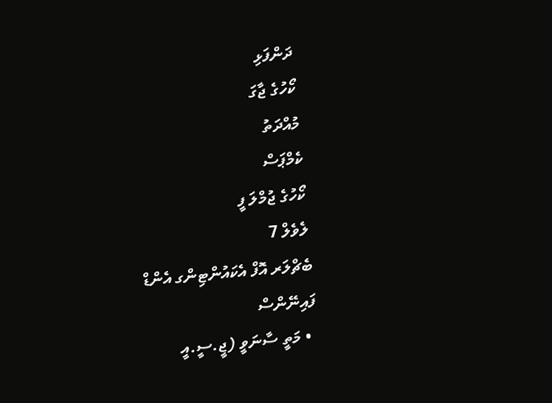ދަންފަޅި
ކޯހުގެ ޖާގަ
މުއްދަތު
ކެމްޕަސް
ކޯހުގެ ޖުމްލަ ފީ
ލެވެލް 7
ބެޗްލަރ އޮފް އެކައުންޓިންގ އެންޑް ފައިނޭންސް
  • މަތީ ސާނަވީ (ޖީ.ސީ.އީ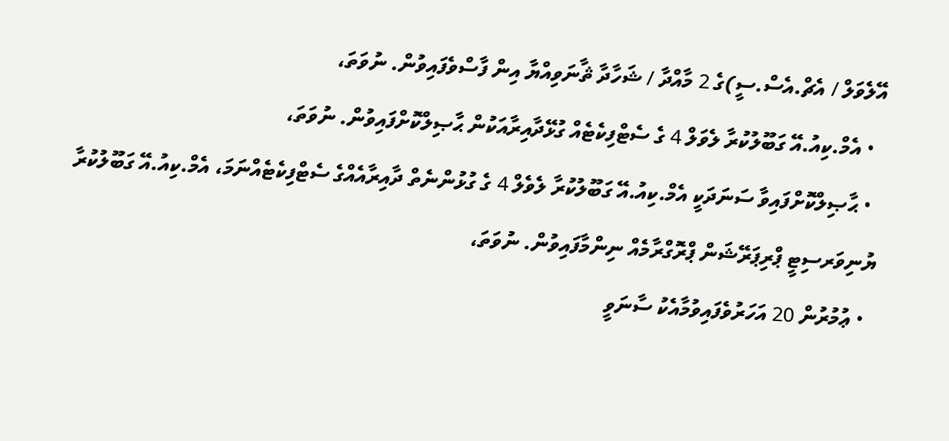އޭލެވަލް / އެޗް.އެސް.ސީ)ގެ 2 މާއްދާ / ޝަހާދާ ޘާނަވިއްޔާ އިން ފާސްވެފައިވުން. ނުވަތަ،
  • އެމް.ކިއު.އޭ ގަބޫލުކުރާ ލެވަލް 4 ގެ ސެޓްފިކެޓެއް ގުޅޭދާއިރާއަކުން ޙާޞިލްކޮށްފައިވުން. ނުވަތަ،
  • ޙާޞިލްކޮށްފައިވާ ސަނަދަކީ އެމް.ކިއު.އޭ ގަބޫލުކުރާ ލެވެލް 4 ގެ ގުޅުންނެތް ދާއިރާއެއްގެ ސެޓްފިކެޓެއްނަމަ، އެމް.ކިއު.އޭ ގަބޫލުކުރާ ޔުނިވަރސިޓީ ޕްރިޕަރޭޝަން ޕްރޮގްރާމެއް ނިންމާފައިވުން. ނުވަތަ،
  • ޢުމުރުން 20 އަހަރުވެފައިވުމާއެކު ސާނަވީ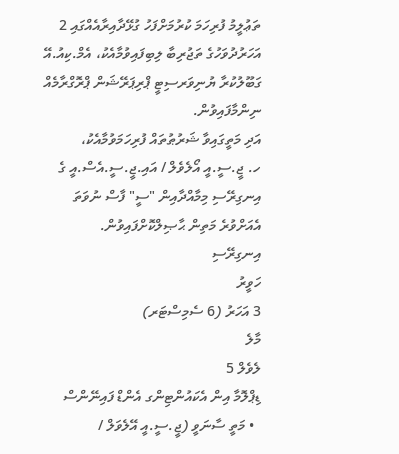ތަޢުލީމު ފުރިހަމަ ކުރުމަށްފަހު ގުޅޭދާއިރާއެއްގައި 2 އަހަރުދުވަހުގެ ތަޖުރިބާ ލިބިފައިވުމާއެކު، އެމް.ކިއު.އޭ ގަބޫލުކުރާ ޔުނިވަރސިޓީ ޕްރިޕަރޭޝަން ޕްރޮގްރާމެއް ނިންމާފައިވުން.
އަދި މަތީގައިވާ ޝަރުޠުތައް ފުރިހަމަވުމާއެކު،
ހ. ޖީ.ސީ.އީ އޯލެވެލް / އައި.ޖީ.ސީ.އެސް.އީ ގެ އިނގިރޭސި މިމާއްދާއިން "ސީ" ފާސް ނުވަތަ އެއަށްވުރެ މަތިން ޙާޞިލްކޮށްފައިވުން.
އިނގިރޭސި
ހަވީރު
3 އަހަރު (6 ސެމިސްޓަރ)
މާލެ
ލެވެލް 5
ޑިޕްލޮމާ އިން އެކައުންޓިންގ އެންޑް ފައިނޭންސް
  • މަތީ ސާނަވީ (ޖީ.ސީ.އީ އޭލެވަލް /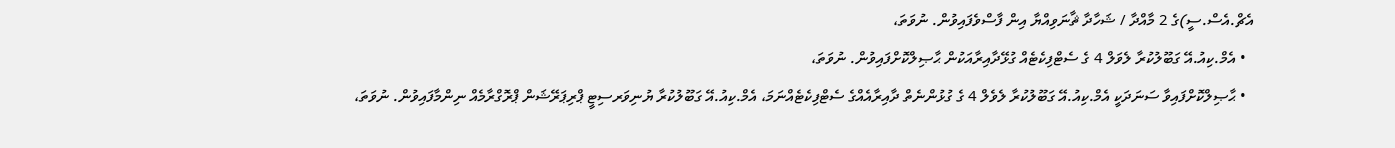އެޗް.އެސް.ސީ)ގެ 2 މާއްދާ / ޝަހާދާ ޘާނަވިއްޔާ އިން ފާސްވެފައިވުން. ނުވަތަ،
  • އެމް.ކިއު.އޭ ގަބޫލުކުރާ ލެވަލް 4 ގެ ސެޓްފިކެޓެއް ގުޅޭދާއިރާއަކުން ޙާޞިލްކޮށްފައިވުން. ނުވަތަ،
  • ޙާޞިލްކޮށްފައިވާ ސަނަދަކީ އެމް.ކިއު.އޭ ގަބޫލުކުރާ ލެވެލް 4 ގެ ގުޅުންނެތް ދާއިރާއެއްގެ ސެޓްފިކެޓެއްނަމަ، އެމް.ކިއު.އޭ ގަބޫލުކުރާ ޔުނިވަރސިޓީ ޕްރިޕަރޭޝަން ޕްރޮގްރާމެއް ނިންމާފައިވުން. ނުވަތަ،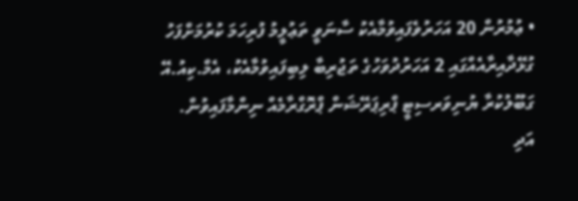• ޢުމުރުން 20 އަހަރުވެފައިވުމާއެކު ސާނަވީ ތަޢުލީމު ފުރިހަމަ ކުރުމަށްފަހު ގުޅޭދާއިރާއެއްގައި 2 އަހަރުދުވަހުގެ ތަޖުރިބާ ލިބިފައިވުމާއެކު، އެމް.ކިއު.އޭ ގަބޫލުކުރާ ޔުނިވަރސިޓީ ޕްރިޕަރޭޝަން ޕްރޮގްރާމެއް ނިންމާފައިވުން.
އަދި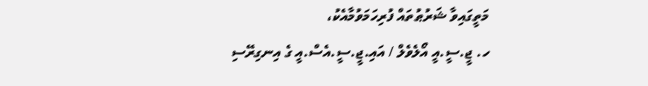މަތީގައިވާ ޝަރުޠުތައް ފުރިހަމަވުމާއެކު،
ހ. ޖީ.ސީ.އީ އޯލެވެލް / އައި.ޖީ.ސީ.އެސް.އީ ގެ އިނގިރޭސި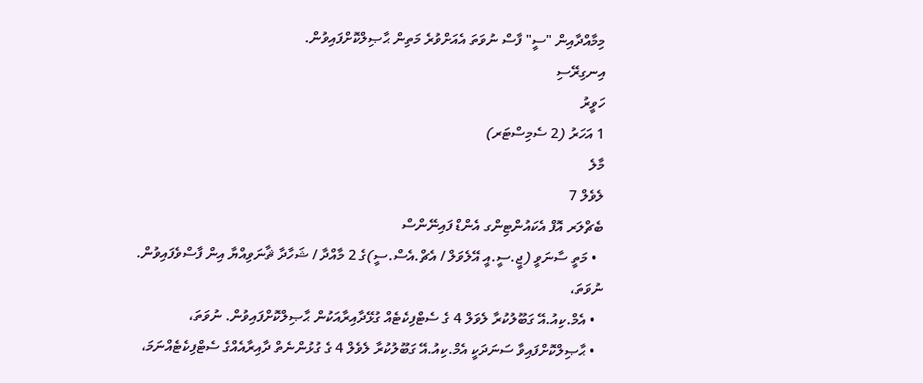މިމާއްދާއިން "ސީ" ފާސް ނުވަތަ އެއަށްވުރެ މަތިން ޙާޞިލްކޮށްފައިވުން.
އިނގިރޭސި
ހަވީރު
1 އަހަރު (2 ސެމިސްޓަރ)
މާލެ
ލެވެލް 7
ބެޗްލަރ އޮފް އެކައުންޓިންގ އެންޑް ފައިނޭންސް
  • މަތީ ސާނަވީ (ޖީ.ސީ.އީ އޭލެވަލް / އެޗް.އެސް.ސީ)ގެ 2 މާއްދާ / ޝަހާދާ ޘާނަވިއްޔާ އިން ފާސްވެފައިވުން. ނުވަތަ،
  • އެމް.ކިއު.އޭ ގަބޫލުކުރާ ލެވަލް 4 ގެ ސެޓްފިކެޓެއް ގުޅޭދާއިރާއަކުން ޙާޞިލްކޮށްފައިވުން. ނުވަތަ،
  • ޙާޞިލްކޮށްފައިވާ ސަނަދަކީ އެމް.ކިއު.އޭ ގަބޫލުކުރާ ލެވެލް 4 ގެ ގުޅުންނެތް ދާއިރާއެއްގެ ސެޓްފިކެޓެއްނަމަ،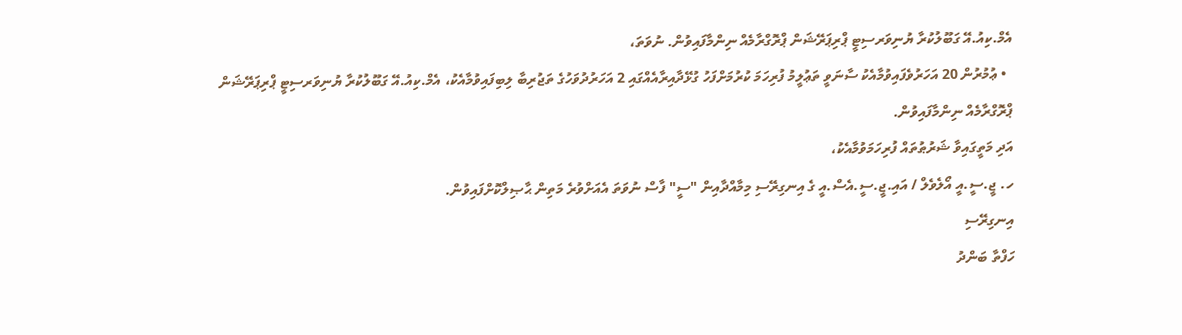އެމް.ކިއު.އޭ ގަބޫލުކުރާ ޔުނިވަރސިޓީ ޕްރިޕަރޭޝަން ޕްރޮގްރާމެއް ނިންމާފައިވުން. ނުވަތަ،
  • ޢުމުރުން 20 އަހަރުވެފައިވުމާއެކު ސާނަވީ ތަޢުލީމު ފުރިހަމަ ކުރުމަށްފަހު ގުޅޭދާއިރާއެއްގައި 2 އަހަރުދުވަހުގެ ތަޖުރިބާ ލިބިފައިވުމާއެކު، އެމް.ކިއު.އޭ ގަބޫލުކުރާ ޔުނިވަރސިޓީ ޕްރިޕަރޭޝަން ޕްރޮގްރާމެއް ނިންމާފައިވުން.
އަދި މަތީގައިވާ ޝަރުޠުތައް ފުރިހަމަވުމާއެކު،
ހ. ޖީ.ސީ.އީ އޯލެވެލް / އައި.ޖީ.ސީ.އެސް.އީ ގެ އިނގިރޭސި މިމާއްދާއިން "ސީ" ފާސް ނުވަތަ އެއަށްވުރެ މަތިން ޙާޞިލްކޮށްފައިވުން.
އިނގިރޭސި
ހަފްތާ ބަންދު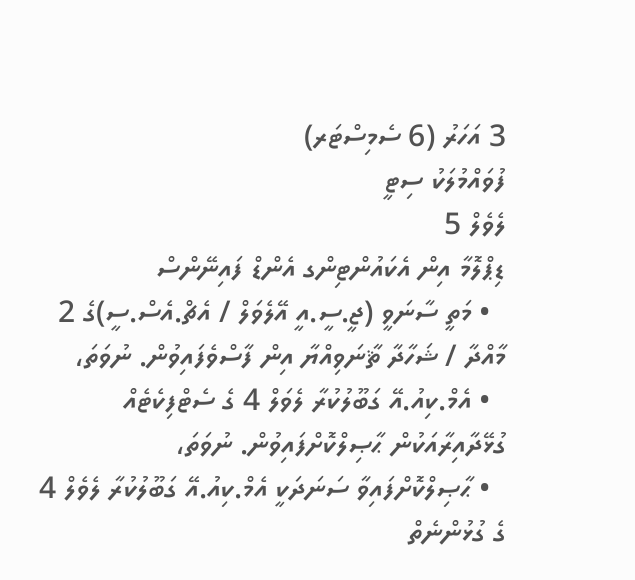3 އަހަރު (6 ސެމިސްޓަރ)
ފުވައްމުލަކު ސިޓީ
ލެވެލް 5
ޑިޕްލޮމާ އިން އެކައުންޓިންގ އެންޑް ފައިނޭންސް
  • މަތީ ސާނަވީ (ޖީ.ސީ.އީ އޭލެވަލް / އެޗް.އެސް.ސީ)ގެ 2 މާއްދާ / ޝަހާދާ ޘާނަވިއްޔާ އިން ފާސްވެފައިވުން. ނުވަތަ،
  • އެމް.ކިއު.އޭ ގަބޫލުކުރާ ލެވަލް 4 ގެ ސެޓްފިކެޓެއް ގުޅޭދާއިރާއަކުން ޙާޞިލްކޮށްފައިވުން. ނުވަތަ،
  • ޙާޞިލްކޮށްފައިވާ ސަނަދަކީ އެމް.ކިއު.އޭ ގަބޫލުކުރާ ލެވެލް 4 ގެ ގުޅުންނެތް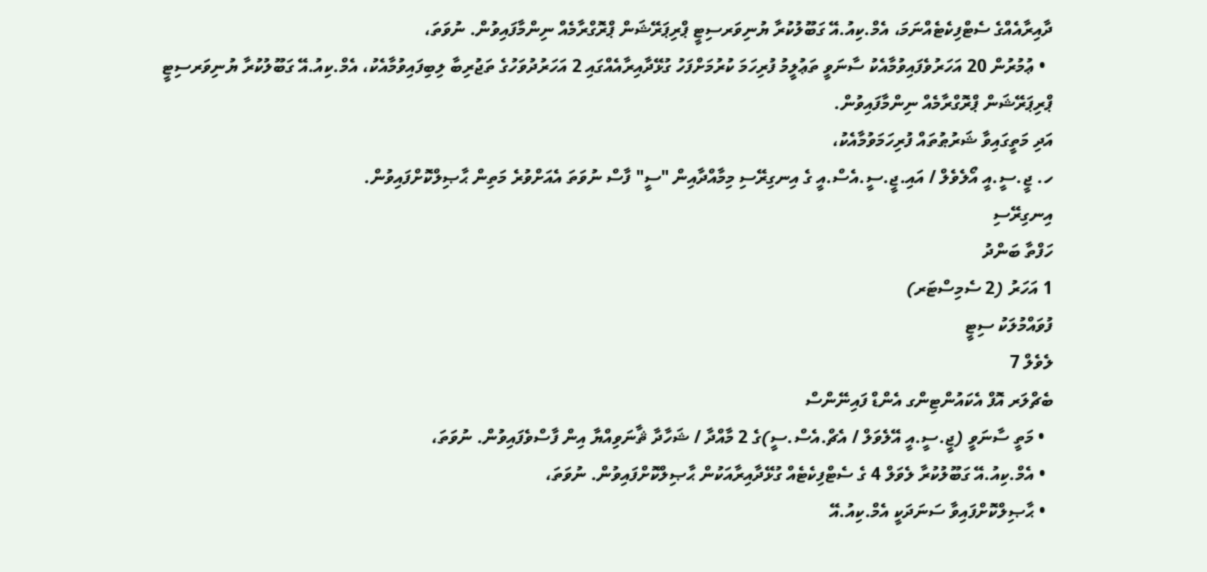ދާއިރާއެއްގެ ސެޓްފިކެޓެއްނަމަ، އެމް.ކިއު.އޭ ގަބޫލުކުރާ ޔުނިވަރސިޓީ ޕްރިޕަރޭޝަން ޕްރޮގްރާމެއް ނިންމާފައިވުން. ނުވަތަ،
  • ޢުމުރުން 20 އަހަރުވެފައިވުމާއެކު ސާނަވީ ތަޢުލީމު ފުރިހަމަ ކުރުމަށްފަހު ގުޅޭދާއިރާއެއްގައި 2 އަހަރުދުވަހުގެ ތަޖުރިބާ ލިބިފައިވުމާއެކު، އެމް.ކިއު.އޭ ގަބޫލުކުރާ ޔުނިވަރސިޓީ ޕްރިޕަރޭޝަން ޕްރޮގްރާމެއް ނިންމާފައިވުން.
އަދި މަތީގައިވާ ޝަރުޠުތައް ފުރިހަމަވުމާއެކު،
ހ. ޖީ.ސީ.އީ އޯލެވެލް / އައި.ޖީ.ސީ.އެސް.އީ ގެ އިނގިރޭސި މިމާއްދާއިން "ސީ" ފާސް ނުވަތަ އެއަށްވުރެ މަތިން ޙާޞިލްކޮށްފައިވުން.
އިނގިރޭސި
ހަފްތާ ބަންދު
1 އަހަރު (2 ސެމިސްޓަރ)
ފުވައްމުލަކު ސިޓީ
ލެވެލް 7
ބެޗްލަރ އޮފް އެކައުންޓިންގ އެންޑް ފައިނޭންސް
  • މަތީ ސާނަވީ (ޖީ.ސީ.އީ އޭލެވަލް / އެޗް.އެސް.ސީ)ގެ 2 މާއްދާ / ޝަހާދާ ޘާނަވިއްޔާ އިން ފާސްވެފައިވުން. ނުވަތަ،
  • އެމް.ކިއު.އޭ ގަބޫލުކުރާ ލެވަލް 4 ގެ ސެޓްފިކެޓެއް ގުޅޭދާއިރާއަކުން ޙާޞިލްކޮށްފައިވުން. ނުވަތަ،
  • ޙާޞިލްކޮށްފައިވާ ސަނަދަކީ އެމް.ކިއު.އޭ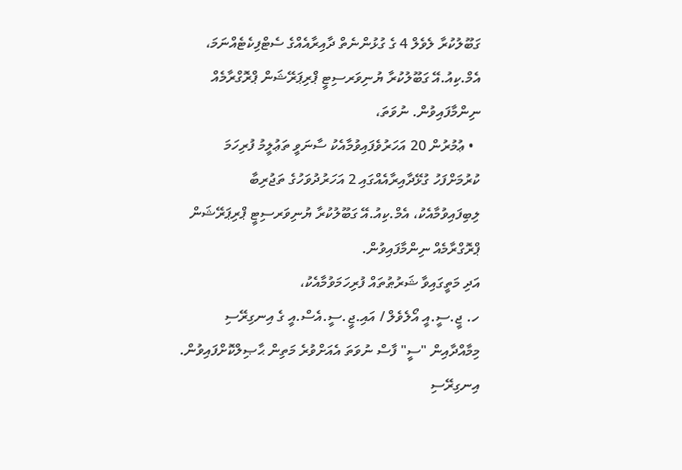ގަބޫލުކުރާ ލެވެލް 4 ގެ ގުޅުންނެތް ދާއިރާއެއްގެ ސެޓްފިކެޓެއްނަމަ، އެމް.ކިއު.އޭ ގަބޫލުކުރާ ޔުނިވަރސިޓީ ޕްރިޕަރޭޝަން ޕްރޮގްރާމެއް ނިންމާފައިވުން. ނުވަތަ،
  • ޢުމުރުން 20 އަހަރުވެފައިވުމާއެކު ސާނަވީ ތަޢުލީމު ފުރިހަމަ ކުރުމަށްފަހު ގުޅޭދާއިރާއެއްގައި 2 އަހަރުދުވަހުގެ ތަޖުރިބާ ލިބިފައިވުމާއެކު، އެމް.ކިއު.އޭ ގަބޫލުކުރާ ޔުނިވަރސިޓީ ޕްރިޕަރޭޝަން ޕްރޮގްރާމެއް ނިންމާފައިވުން.
އަދި މަތީގައިވާ ޝަރުޠުތައް ފުރިހަމަވުމާއެކު،
ހ. ޖީ.ސީ.އީ އޯލެވެލް / އައި.ޖީ.ސީ.އެސް.އީ ގެ އިނގިރޭސި މިމާއްދާއިން "ސީ" ފާސް ނުވަތަ އެއަށްވުރެ މަތިން ޙާޞިލްކޮށްފައިވުން.
އިނގިރޭސި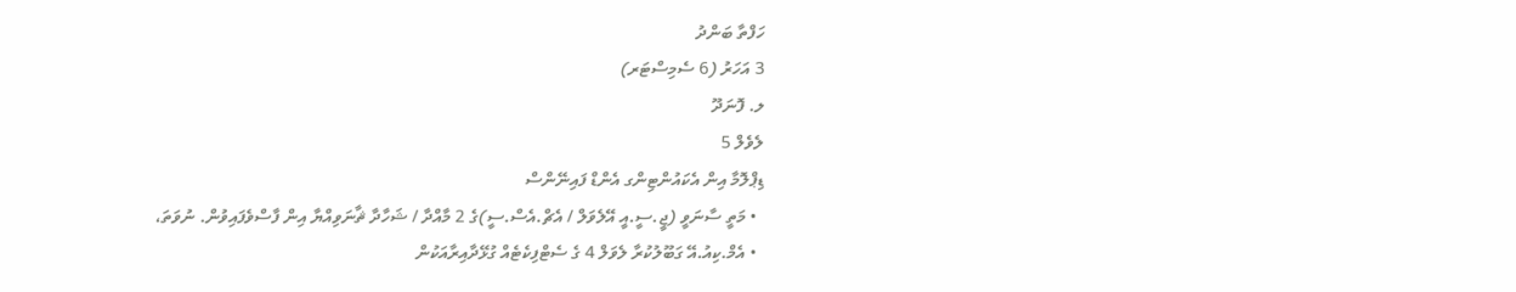ހަފްތާ ބަންދު
3 އަހަރު (6 ސެމިސްޓަރ)
ލ. ފޮނަދޫ
ލެވެލް 5
ޑިޕްލޮމާ އިން އެކައުންޓިންގ އެންޑް ފައިނޭންސް
  • މަތީ ސާނަވީ (ޖީ.ސީ.އީ އޭލެވަލް / އެޗް.އެސް.ސީ)ގެ 2 މާއްދާ / ޝަހާދާ ޘާނަވިއްޔާ އިން ފާސްވެފައިވުން. ނުވަތަ،
  • އެމް.ކިއު.އޭ ގަބޫލުކުރާ ލެވަލް 4 ގެ ސެޓްފިކެޓެއް ގުޅޭދާއިރާއަކުން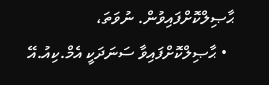ޙާޞިލްކޮށްފައިވުން. ނުވަތަ،
  • ޙާޞިލްކޮށްފައިވާ ސަނަދަކީ އެމް.ކިއު.އޭ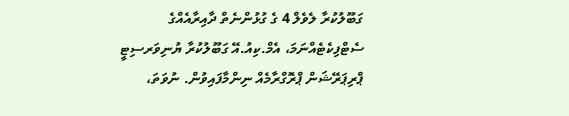ގަބޫލުކުރާ ލެވެލް 4 ގެ ގުޅުންނެތް ދާއިރާއެއްގެ ސެޓްފިކެޓެއްނަމަ، އެމް.ކިއު.އޭ ގަބޫލުކުރާ ޔުނިވަރސިޓީ ޕްރިޕަރޭޝަން ޕްރޮގްރާމެއް ނިންމާފައިވުން. ނުވަތަ،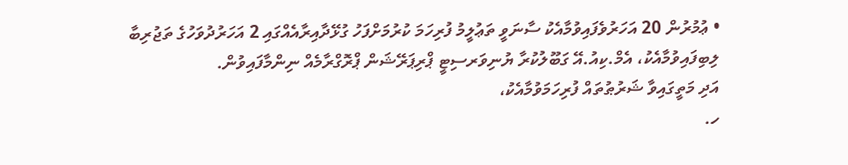• ޢުމުރުން 20 އަހަރުވެފައިވުމާއެކު ސާނަވީ ތަޢުލީމު ފުރިހަމަ ކުރުމަށްފަހު ގުޅޭދާއިރާއެއްގައި 2 އަހަރުދުވަހުގެ ތަޖުރިބާ ލިބިފައިވުމާއެކު، އެމް.ކިއު.އޭ ގަބޫލުކުރާ ޔުނިވަރސިޓީ ޕްރިޕަރޭޝަން ޕްރޮގްރާމެއް ނިންމާފައިވުން.
އަދި މަތީގައިވާ ޝަރުޠުތައް ފުރިހަމަވުމާއެކު،
ހ.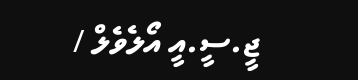ޖީ.ސީ.އީ އޯލެވެލް /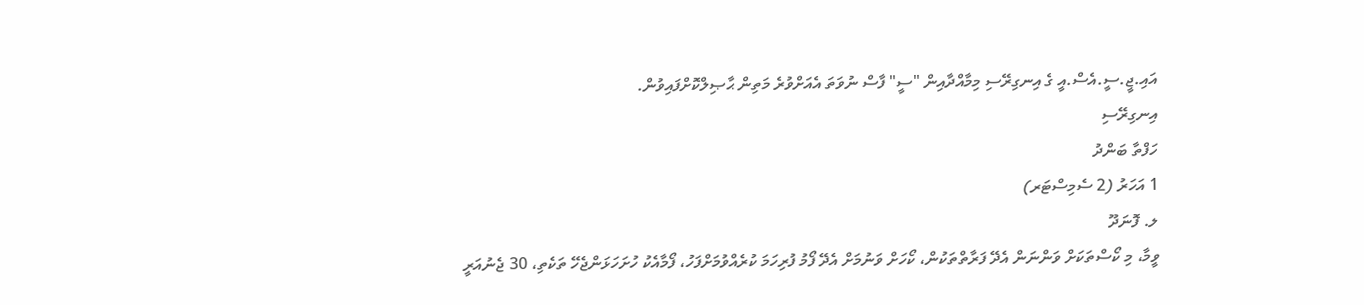އައި.ޖީ.ސީ.އެސް.އީ ގެ އިނގިރޭސި މިމާއްދާއިން "ސީ" ފާސް ނުވަތަ އެއަށްވުރެ މަތިން ޙާޞިލްކޮށްފައިވުން.
އިނގިރޭސި
ހަފްތާ ބަންދު
1 އަހަރު (2 ސެމިސްޓަރ)
ލ. ފޮނަދޫ
ވީމާ، މި ކޯސްތަކަށް ވަންނަން އެދޭ ފަރާތްތަކުން، ކޯހަށް ވަނުމަށް އެދޭ ފޯމު ފުރިހަމަ ކުރެއްވުމަށްފަހު، ފޯމާއެކު ހުށަހަޅަންޖެހޭ ތަކެތި، 30 ޖެނުއަރީ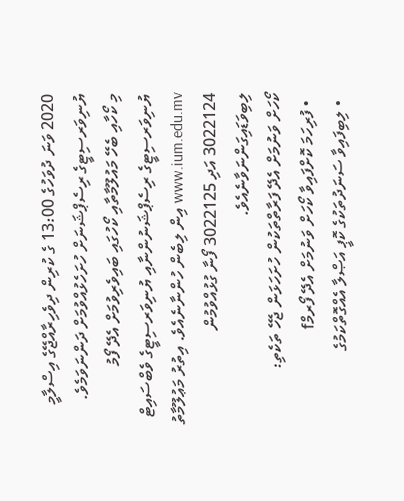2020 ވަނަ ދުވަހުގެ 13:00 ގެ ކުރިން ދިވެހިރާއްޖޭގެ އިސްލާމީ ޔުނިވަރސިޓީގެ ރިސެޕްޝަނަށް ހުށަހެޅުއްވުމަށް ދަންނަވަމެވެ.
މި ކޯހާއި ބެހޭ މައުލޫމާތާއި ކޯހުގައި ބައިވެރިވުމަށް އެދޭ ފޯމު ޔުނިވަރސިޓީގެ ރިސެޕްޝަނުންނާއި ޔުނިވަރސިޓީގެ ވެބްސައިޓް  www.ium.edu.mv އިން ލިބެން ހުންނާނެއެވެ. އިތުރު މަޢުލޫމާތު 3022124 އަދި 3022125 ފޯނާ ގުޅުއްވުމުން ލިބިވަޑައިގަންނަވާނެއެވެ.
ކޯހަށް ވަނުމަށް އެދޭ ފަރާތްތަކުން ހުށަހަޅަން ޖެހޭ ތަކެތި:
  • ފުރިހަމަ ކޮށްފައިވާ ކޯހަށް ވަނުމަށް އެދޭ ފޯރމްf
  • ލިބިފައިވާ ސަނަދުތަކުގެ ކޮޕީ އަޞްލާ އެއްގޮތްކަމުގެ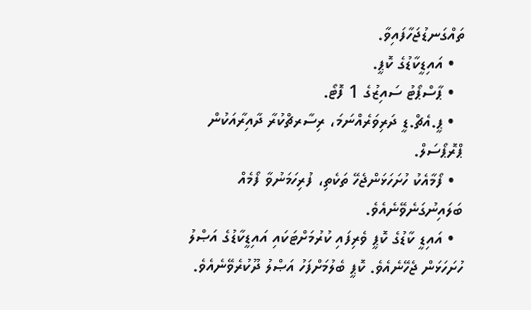ތައްގަނޑުޖަހާފައިވާ.
  • އައިޑީކާޑުގެ ކޮޕީ.
  • ޕާސްޕޯޓު ސައިޒުގެ 1 ފޮޓޯ.
  • ޕީ.އެޗް.ޑީ ދަރިވަރެއްނަމަ، ރިސާރޗްކުރާ ދާއިރާއަކުން ޕްރޮޕޯސަލް.
  • ފޯމާއެކު ހުށަހަޅަންޖެހޭ ތަކެތި، ފުރިހަމަނުވާ ފޯމެއް ބަލައިނުގަނެވޭނެއެވެ.
  • އައިޑީ ކާޑުގެ ކޮޕީ ވެރިފައި ކުރުމަށްޓަކައި އައިޑީކާޑުގެ އަޞްލު ހުށަހަޅަން ޖެހޭނެއެވެ. ކޮޕީ ބެލުމަށްފަހު އަޞްލު ދޫކުރެވޭނެއެވެ.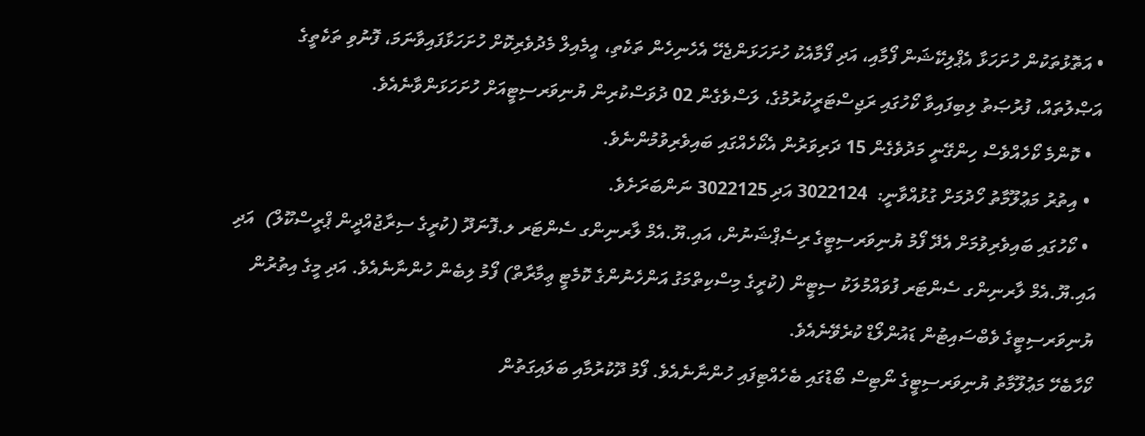• އަތޮޅުތަކުން ހުށަހަޅާ އެޕްލިކޭޝަން ފޯމާއި، އަދި ފޯމާއެކު ހުށަހަޅަންޖެހޭ އެހެނިހެން ތަކެތި، އީމެއިލް މެދުވެރިކޮށް ހުށަހަޅާފައިވާނަމަ، ފޮނުވި ތަކެތީގެ އަޞްލުތައް، ފުރުޞަތު ލިބިފައިވާ ކޯހުގައި ރަޖިސްޓަރީކުރުމުގެ، ލަސްވެގެން 02 ދުވަސްކުރިން ޔުނިވަރސިޓީއަށް ހުށަހަޅަންވާނެއެވެ.
  • ކޮންމެ ކޯހެއްވެސް ހިންގޭނީ މަދުވެގެން 15 ދަރިވަރުން އެކޯހެއްގައި ބައިވެރިވުމުންނެވެ.
  • އިތުރު މަޢުލޫމާތު ހޯދުމަށް ގުޅުއްވާނީ:  3022124 އަދި 3022125 ނަންބަރަށެވެ.
  • ކޯހުގައި ބައިވެރިވުމަށް އެދޭ ފޯމު ޔުނިވަރސިޓީގެ ރިސެޕްޝަނުން، އައި.ޔޫ.އެމް ލާރނިންގ ސެންޓަރ ލ.ފޮނަދޫ (ކުރީގެ ސިރާޖުއްދީން ޕްރީސްކޫލް)  އަދި އައި.ޔޫ.އެމް ލާރނިންގ ސެންޓަރ ފުވައްމުލަކު ސިޓީން (ކުރީގެ މިސްކިތްމަގު އަންހެނުންގެ ކޮމެޓީ ޢިމާރާތް) ފޯމު ލިބެން ހުންނާނެއެވެ. އަދި މީގެ އިތުރުން ޔުނިވަރސިޓީގެ ވެބްސައިޓުން ޑައުންލޯޑް ކުރެވޭނެއެވެ.
ކޯހާބެހޭ މަޢުލޫމާތު ޔުނިވަރސިޓީގެ ނޯޓިސް ބޯޑުގައި ބެހެއްޓިފައި ހުންނާނެއެވެ. ފޯމު ދޫކުރުމާއި ބަލައިގަތުން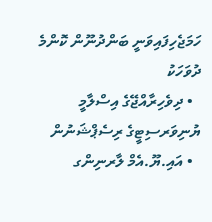ހަމަޖެހިފައިވަނީ ބަންދުނޫން ކޮންމެ ދުވަހަކު
  • ދިވެހިރާއްޖޭގެ އިސްލާމީ ޔުނިވަރސިޓީގެ ރިސެޕްޝަނުން
  • އައި.ޔޫ.އެމް ލާރނިންގ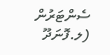ސެންޓަރުން (ލ.ފޮނަދޫ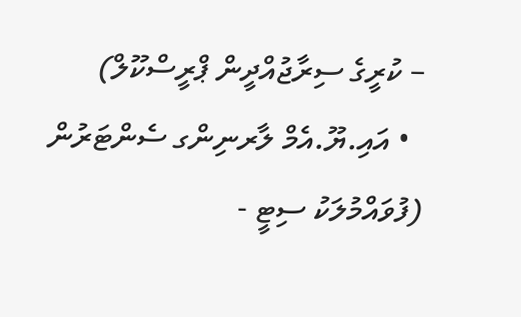– ކުރީގެ ސިރާޖުއްދީން ޕްރީސްކޫލް)
  • އައި.ޔޫ.އެމް ލާރނިންގ ސެންޓަރުން (ފުވައްމުލަކު ސިޓީ -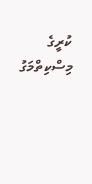ކުރީގެ މިސްކިތްމަގު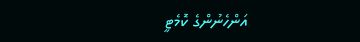އަންހެނުންގެ ކޮމެޓީ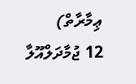ޢިމާރާތް)
12 ޖުމާދަލްއޫލާ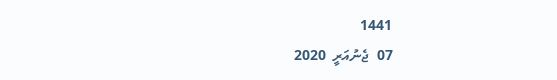1441
07  ޖެނުއަރީ  2020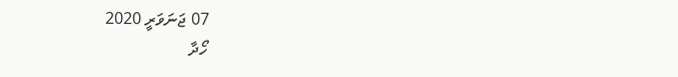07 ޖަނަވަރީ 2020
ހޯދާ